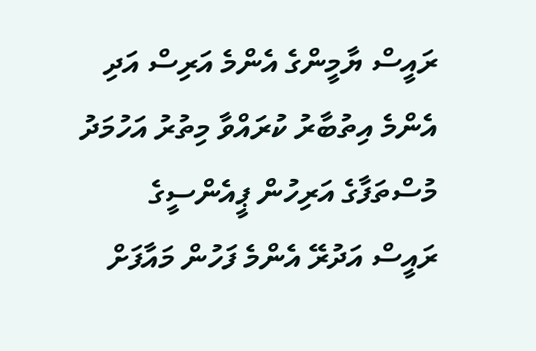ރައީސް ޔާމީންގެ އެންމެ އަރިސް އަދި އެންމެ އިތުބާރު ކުރައްވާ މިތުރު އަހުމަދު މުސްތަފާގެ އަރިހުން ޕީއެންސީގެ ރައީސް އަދުރޭ އެންމެ ފަހުން މައާފަށް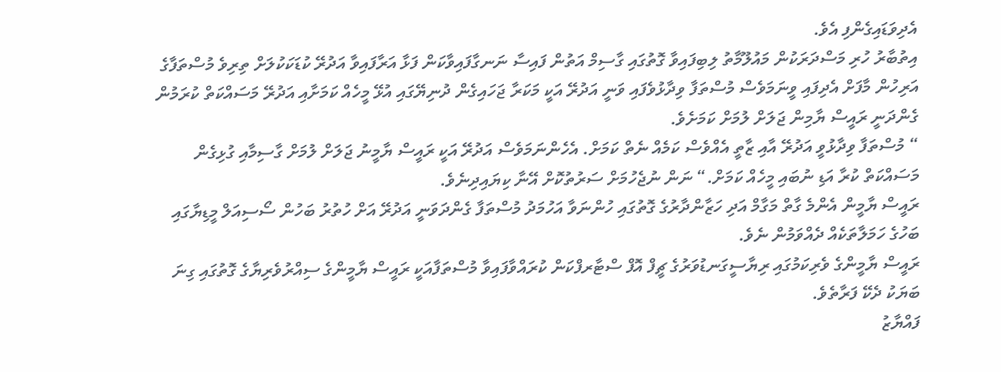އެދިވަޑައިގެންފި އެވެ.
އިތުބާރު ހުރި މަސްދަރަކުން މައުލޫމާތު ލިބިފައިވާ ގޮތުގައި ގާސިމް އަތުން ފައިސާ ނަނގާފައިވާކަން ފަޅާ އަރާފައިވާ އަދުރޭ ކުޑަކަކުލަށް ތިރިވެ މުސްތަފާގެ އަރިހުން މާފަށް އެދިފައި ވީނަމަވެސް މުސްތަފާ ވިދާޅުވެފައި ވަނީ އަދުރޭ އަކީ މަކަރާ ޖަހައިގެން ދުނިޔޭގައި އުޅޭ މީހެއް ކަމަށާއި އަދުރޭ މަސައްކަތް ކުރަމުން ގެންދަނީ ރައީސް ޔާމިން ޖަލަށް ލުމަށް ކަމަށެވެ.
“ މުސްތަފާ ވިދާޅުވީ އަދުރޭ އާއި ޒާތީ އެއްވެސް ކަމެއް ނެތް ކަމަށް. އެހެންނަމަވެސް އަދުރޭ އަކީ ރައީސް ޔާމީނު ޖަލަށް ލުމަށް ގާސިމާއި ގުޅިގެން މަސައްކަތް ކުރާ އަޑި ނުބައި މީހެއް ކަމަށް.“ ނަން ނުޖެހުމަށް ސަރުތުކޮށް އޭނާ ކިޔައިދިނެވެ.
ރައީސް ޔާމީން އެންމެ ގާތް މަގާމް އަދި ހަޒާންދާރުގެ ގޮތުގައި ހުންނަވާ އަހުމަދު މުސްތަފާ ގެންދަވަނީ އަދުރޭ އަށް ހުތުރު ބަހުން ސޯސިއަލް މީޑިޔާގައި ބަހުގެ ހަމަލާތަކެއް ދެއްވަމުން ނެވެ.
ރައީސް ޔާމީންގެ ވެރިކަމުގައި ރިޔާސީގަނޑުވަރުގެ ޗީފް އޮފް ސްޓާރފްކަން ކުރައްވާފައިވާ މުސްތަފާއަކީ ރައީސް ޔާމީންގެ ސިއްރުވެރިޔާގެ ގޮތުގައި ގިނަ ބަޔަކު ދެކޭ ފަރާތެވެ.
ފައްޔާޒު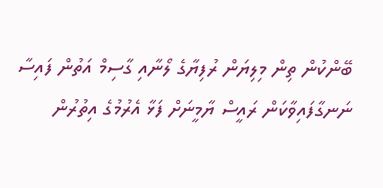ބޭންކުން ތިން މިލިޔަން ރުފިޔާގެ ލޯނާއި ގާސިމް އަތުން ފައިސާ ނަނގާފައިވާކަން ރައީސް ޔާމީނަށް ފަޅާ އެރުމުގެ އިތުރުން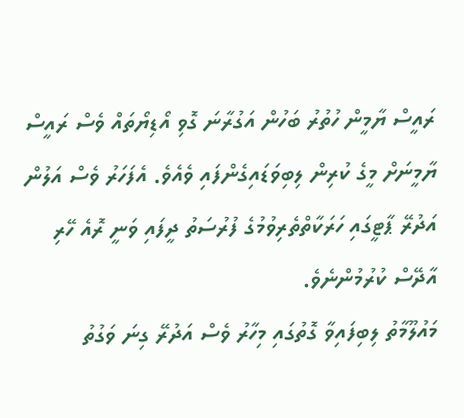ރައީސް ޔާމީން ހުތުރު ބަހުން އަގުރާނަ ގޮވި އޯޑިޔޯތައް ވެސް ރައީސް ޔާމީނަށް މީގެ ކުރިން ލިބިވަޑައިގެންފައި ވެއެވެ. އެފަހަރު ވެސް އަލުން އަދުރޭ ޕާޓީގައި ހަރަކާތްތެރިވުމުގެ ފުރުސަތު ދީފައި ވަނީ ރޮއެ ހޭރި އާދޭސް ކުރުމުންނެވެ.
މައުލޫމާތު ލިބިފައިވާ ގޮތުގައި މިހާރު ވެސް އަދުރޭ ގިނަ ވަގުތު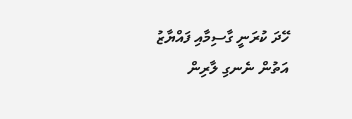ހޭދަ ކުރަނީ ގާސިމާއި ފައްޔާޒު އަތުން ނެނގި ލާރިން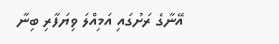އޭނާގެ ރަށުގައި އަމިއްލަ ވިޔަފާރި ބިނާ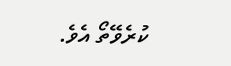ކުރެވޭތޯ އެވެ.